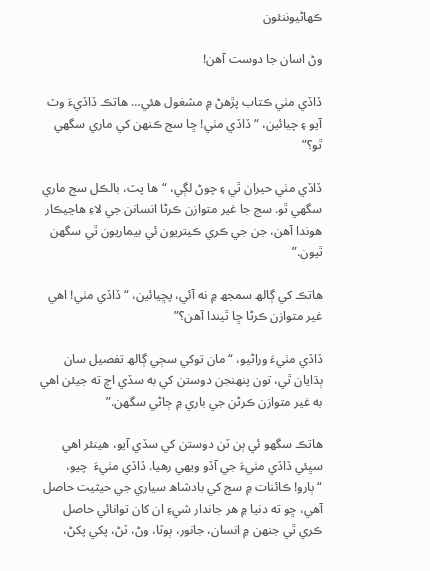ڪهاڻيوننئون

وڻ اسان جا دوست آهن!

ڏاڏي مٺي ڪتاب پڙهڻ ۾ مشغول هئي… هاتڪ ڏاڏيءَ وٽ آيو ۽ چيائين، “ڏاڏي مٺي! ڇا سج ڪنھن کي ماري سگھي ٿو؟”

ڏاڏي مٺي حيران ٿي ۽ چوڻ لڳي، “ها پٽ، بالڪل سج ماري سگھي ٿو. سج جا غير متوازن ڪرڻا انسانن جي لاءِ هاڃيڪار هوندا آهن، جن جي ڪري ڪيتريون ئي بيماريون ٿي سگهن ٿيون.”

هاتڪ کي ڳالھ سمجھ ۾ نه آئي، پڇيائين، “ڏاڏي مٺي! اهي غير متوازن ڪرڻا ڇا ٿيندا آهن؟”

ڏاڏي مٺيءَ وراڻيو، “مان توکي سڄي ڳالھ تفصيل سان ٻڌايان ٿي، تون پنهنجن دوستن کي به سڏي اچ ته جيئن اهي به غير متوازن ڪرڻن جي باري ۾ ڄاڻي سگهن.”

هاتڪ سگهو ئي ٻن ٽن دوستن کي سڏي آيو، هينئر اهي سڀئي ڏاڏي مٺيءَ جي آڏو ويهي رهيا. ڏاڏي مٺيءَ  چيو، “ٻارو! ڪائنات ۾ سج کي بادشاھ سياري جي حيثيت حاصل آهي، ڇو ته دنيا ۾ هر جاندار شيءِ ان کان توانائي حاصل ڪري ٿي جنهن ۾ انسان، جانور، ٻوٽا، وڻ، ٽڻ، پکي پکڻ،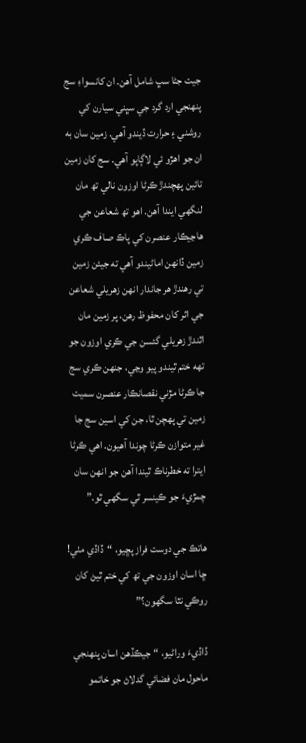جيت جڻا سڀ شامل آهن. ان کانسواءِ سج پنهنجي ارد گرد جي سڀني سيارن کي روشني ۽ حرارت ڏيندو آهي. زمين سان به ان جو اهڙو ئي لاڳاپو آهي. سج کان زمين تائين پهچندڙ ڪرڻا اوزون نالي تھ مان لنگهي ايندا آهن. اهو تھ شعاعن جي هاڃيڪار عنصرن کي پاڪ صاف ڪري زمين ڏانهن اماڻيندو آهي ته جيئن زمين تي رهندڙ هر جاندار انهن زهريلي شعاعن جي اثر کان محفوظ رهن، پر زمين مان اٿندڙ زهريلي گئسن جي ڪري اوزون جو تهه ختم ٿيندو پيو وڃي، جنهن ڪري سج جا ڪرڻا مڙني نقصانڪار عنصرن سميت زمين تي پهچن ٿا، جن کي اسين سج جا غير متوازن ڪرڻا چوندا آهيون. اهي ڪرڻا ايترا ته خطرناڪ ٿيندا آهن جو انهن سان چمڙيءَ جو ڪينسر ٿي سگهي ٿو.”

هاتڪ جي دوست فراز پڇيو، “ڏاڏي مٺي! ڇا اسان اوزون جي تھ کي ختم ٿيڻ کان روڪي نٿا سگهون؟”

ڏاڏيءَ وراڻيو، “جيڪڏهن اسان پنهنجي ماحول مان فضائي گدلاڻ جو خاتمو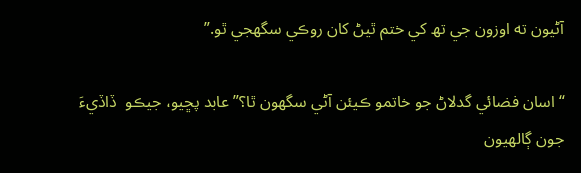آڻيون ته اوزون جي تھ کي ختم ٿيڻ کان روڪي سگهجي ٿو.”

“اسان فضائي گدلاڻ جو خاتمو ڪيئن آڻي سگهون ٿا؟” عابد پڇيو، جيڪو  ڏاڏيءَ جون ڳالهيون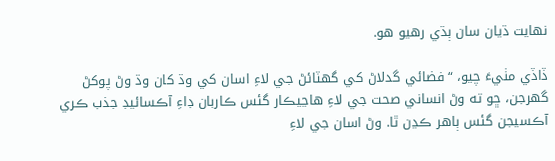نهايت ڌيان سان ٻڌي رهيو هو.

ڏاڏي مٺيءَ چيو، “فضائي گدلاڻ کي گهٽائڻ جي لاءِ اسان کي وڌ کان وڌ وڻ پوکڻ گهرجن، ڇو ته وڻ انساني صحت جي لاءِ هاڃيڪار گئس ڪاربان ڊاءِ آڪسائيڊ جذب ڪري آڪسيجن گئس ٻاهر ڪڍن ٿا. وڻ اسان جي لاءِ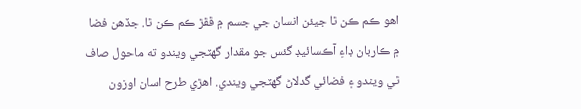اهو ڪم ڪن ٿا جيئن انسان جي جسم ۾ ڦڦڙ ڪم ڪن ٿا. جڏهن فضا ۾ ڪاربان ڊاءِ آڪسائيڊ گئس جو مقدار گهٽجي ويندو ته ماحول صاف ٿي ويندو ۽ فضائي گدلاڻ گهٽجي ويندي. اهڙي طرح اسان اوزون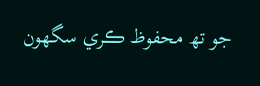جو تھ محفوظ ڪري سگهون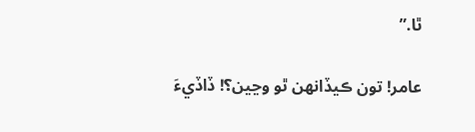ٿا.”

عامر! تون ڪيڏانهن ٿو وڃين؟! ڏاڏيءَ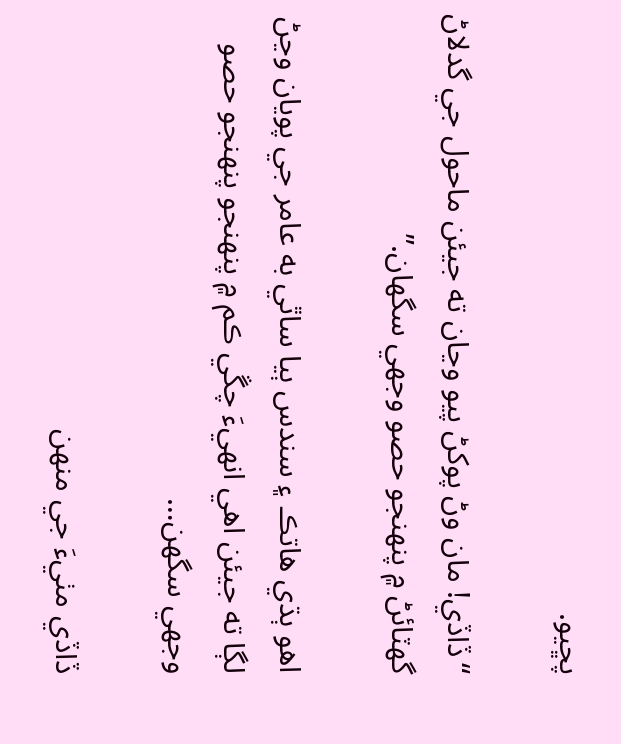پڇيو.

“ڏاڏي! مان وڻ پوکڻ پيو وڃان ته جيئن ماحول جي گدلاڻ گهٽائڻ ۾ پنهنجو حصو وجهي سگهان.”

اهو ٻڌي هاتڪ ۽ سندس ٻيا ساٿي به عامر جي پويان وڃڻ لڳا ته جيئن اهي انهيءَ چڱي ڪم ۾ پنهنجو پنهنجو حصو وجهي سگهن…

ڏاڏي مٺيءَ جي منهن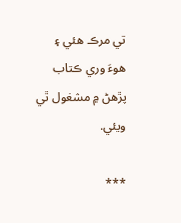تي مرڪ هئي ۽ هوءَ وري ڪتاب پڙهڻ ۾ مشغول ٿي ويئي.

***